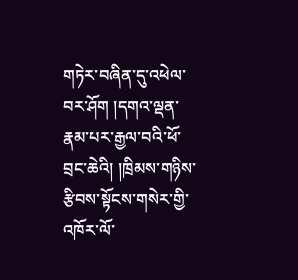གཏེར་བཞིན་དུ་འཕེལ་བར་ཤོག །དགའ་ལྡན་རྣམ་པར་རྒྱལ་བའི་ཕོ་བྲང་ཆེའི། །ཁྲིམས་གཉིས་རྩིབས་སྟོངས་གསེར་གྱི་འཁོར་ལོ་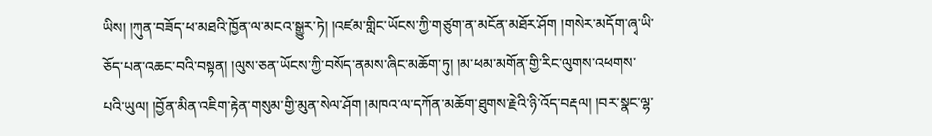ཡིས། །ཀུན་བཟོད་ཕ་མཐའི་ཁྱོན་ལ་མངའ་སྒྱུར་ཏེ། །འཛམ་གླིང་ཡོངས་ཀྱི་གཙུག་ན་མངོན་མཐོར་ཤོག །གསེར་མདོག་ཞྭ་ཡི་ཅོད་པན་འཆང་བའི་བསྟན། །ལུས་ཅན་ཡོངས་ཀྱི་བསོད་ནམས་ཞིང་མཆོག་ཏུ། །མ་ཕམ་མགོན་གྱི་རིང་ལུགས་འཕགས་པའི་ཡུལ། །བྱོན་མིན་འཇིག་རྟེན་གསུམ་གྱི་མུན་སེལ་ཤོག །མཁའ་ལ་དཀོན་མཆོག་ཐུགས་རྗེའི་ཉི་འོད་བརྡལ། །བར་སྣང་ལྷ་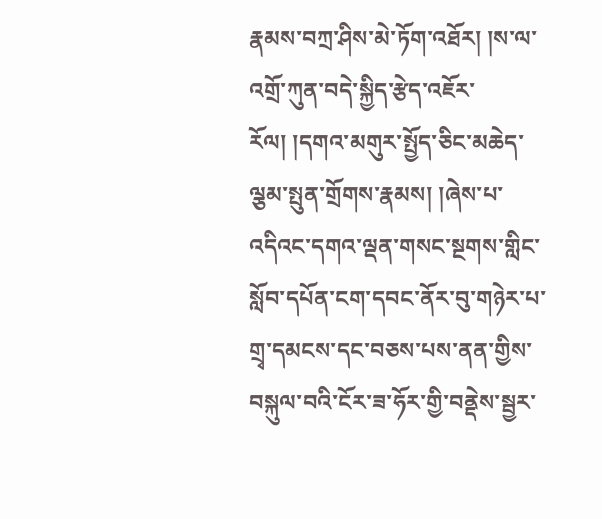རྣམས་བཀྲ་ཤིས་མེ་ཏོག་འཐོར། །ས་ལ་འགྲོ་ཀུན་བདེ་སྐྱིད་རྩེད་འཇོར་རོལ། །དགའ་མགུར་སྤྱོད་ཅིང་མཆེད་ལྕམ་སྤུན་གྲོགས་རྣམས། །ཞེས་པ་འདིའང་དགའ་ལྡན་གསང་སྔགས་གླིང་སློབ་དཔོན་ངག་དབང་ནོར་བུ་གཉེར་པ་གྲྭ་དམངས་དང་བཅས་པས་ནན་གྱིས་བསྐུལ་བའི་ངོར་ཟ་ཧོར་གྱི་བནྡེས་སྦྱར་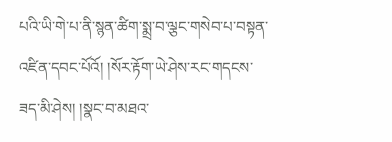པའི་ཡི་གེ་པ་ནི་སྙན་ཚིག་སྨྲ་བ་ལྕང་གསེབ་པ་བསྟན་འཛིན་དབང་པོའོ། །སོར་རྟོག་ཡེ་ཤེས་རང་གདངས་ཟད་མི་ཤེས། །སྣང་བ་མཐའ་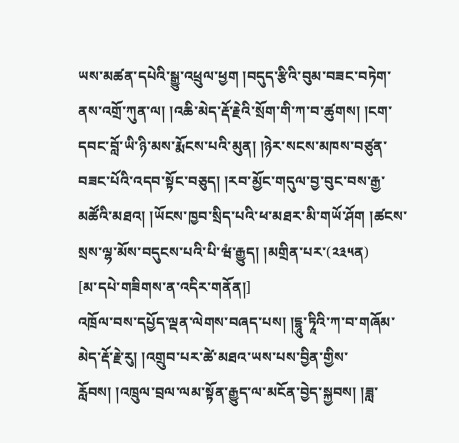ཡས་མཚན་དཔེའི་སྒྱུ་འཕྲུལ་ཕྱག །བདུད་རྩིའི་བུམ་བཟང་བཏེག་ནས་འགྲོ་ཀུན་ལ། །འཆི་མེད་རྡོ་རྗེའི་སྲོག་གི་ཀ་བ་ཚུགས། །ངག་དབང་བློ་ཡི་ཉི་མས་རྨོངས་པའི་མུན། །ཉེར་སངས་མཁས་བཙུན་བཟང་པོའི་འདབ་སྟོང་བཅུད། །རབ་མྱོང་གདུལ་བྱ་བུང་བས་རྒྱ་མཚོའི་མཐའ། །ཡོངས་ཁྱབ་སྲིད་པའི་ཕ་མཐར་མི་གཡོ་ཤོག །ཚངས་སྲས་ལྷ་མོས་བདུངས་པའི་པི་ཝཾ་རྒྱུད། །མགྲིན་པར་(༢༣༥ན)
[མ་དཔེ་གཟིགས་ན་འདིར་གནོན།]
འཁྲོལ་བས་དཔྱོད་ལྡན་ལེགས་བཞད་པས། །དྷཱུ་ཏཱིའི་ཀ་བ་གཞོམ་མེད་རྡོ་རྗེ་རུ། །འགྲུབ་པར་ཚེ་མཐའ་ཡས་པས་བྱིན་གྱིས་རློབས། །འཁྲུལ་བྲལ་ལམ་སྟོན་རྒྱུད་ལ་མངོན་བྱེད་སྐྱབས། །ཟླ་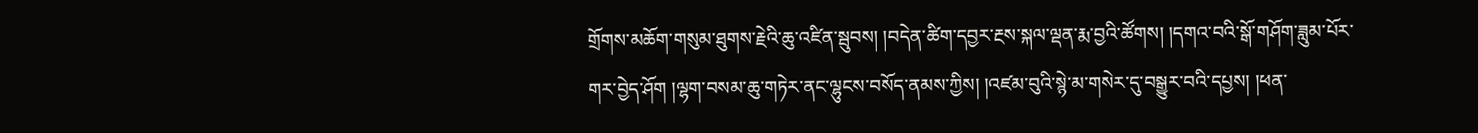གྲོགས་མཆོག་གསུམ་ཐུགས་རྗེའི་ཆུ་འཛིན་སྦུབས། །བདེན་ཚིག་དབྱར་རྔས་སྐལ་ལྡན་རྨ་བྱའི་ཚོགས། །དགའ་བའི་སྒོ་གཤོག་ཟླུམ་པོར་གར་བྱེད་ཤོག །ལྷག་བསམ་ཆུ་གཏེར་ནང་ལྷུངས་བསོད་ནམས་ཀྱིས། །འཛམ་བུའི་སྙེ་མ་གསེར་དུ་བསྒྱུར་བའི་དཔྱས། །ཕན་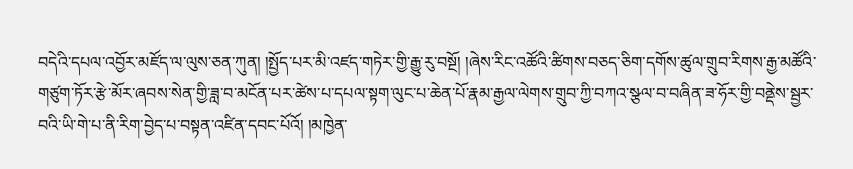བདེའི་དཔལ་འབྱོར་མཛོད་ལ་ལུས་ཅན་ཀུན། །སྤྱོད་པར་མི་འཛད་གཏེར་གྱི་རྒྱུ་རུ་བསྔོ། །ཞེས་རིང་འཚོའི་ཚིགས་བཅད་ཅིག་དགོས་ཚུལ་གྲུབ་རིགས་རྒྱ་མཚོའི་གཙུག་ཏོར་རྩེ་མོར་ཞབས་སེན་གྱི་ཟླ་བ་མངོན་པར་ཚེས་པ་དཔལ་སྟག་ལུང་པ་ཆེན་པོ་རྣམ་རྒྱལ་ལེགས་གྲུབ་ཀྱི་བཀའ་སྩལ་བ་བཞིན་ཟ་ཧོར་གྱི་བནྡེས་སྦྱར་བའི་ཡི་གེ་པ་ནི་རིག་བྱེད་པ་བསྟན་འཛིན་དབང་པོའོ། །མཁྱེན་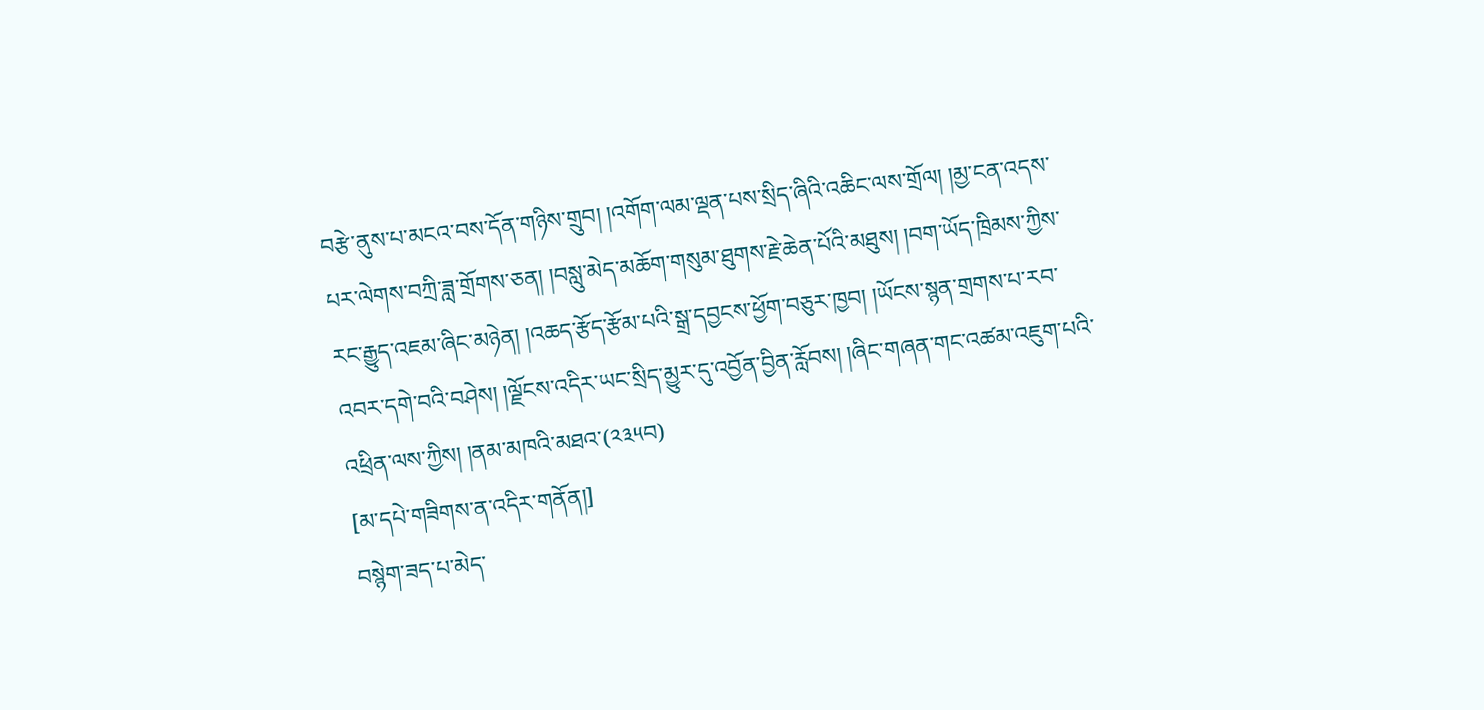བརྩེ་ནུས་པ་མངའ་བས་དོན་གཉིས་གྲུབ། །འགོག་ལམ་ལྡན་པས་སྲིད་ཞིའི་འཆིང་ལས་གྲོལ། །མྱ་ངན་འདས་པར་ལེགས་བཀྲི་ཟླ་གྲོགས་ཅན། །བསླུ་མེད་མཆོག་གསུམ་ཐུགས་རྗེ་ཆེན་པོའི་མཐུས། །བག་ཡོད་ཁྲིམས་ཀྱིས་རང་རྒྱུད་འཇམ་ཞིང་མཉེན། །འཆད་རྩོད་རྩོམ་པའི་སྒྲ་དབྱངས་ཕྱོག་བཅུར་ཁྱབ། །ཡོངས་སྙན་གྲགས་པ་རབ་འབར་དགེ་བའི་བཤེས། །ལྗོངས་འདིར་ཡང་སྲིད་མྱུར་དུ་འབྱོན་བྱིན་རློབས། །ཞིང་གཞན་གང་འཚམ་འཇུག་པའི་འཕྲིན་ལས་ཀྱིས། །ནམ་མཁའི་མཐའ་(༢༣༥བ)
[མ་དཔེ་གཟིགས་ན་འདིར་གནོན།]
བསྙེག་ཟད་པ་མེད་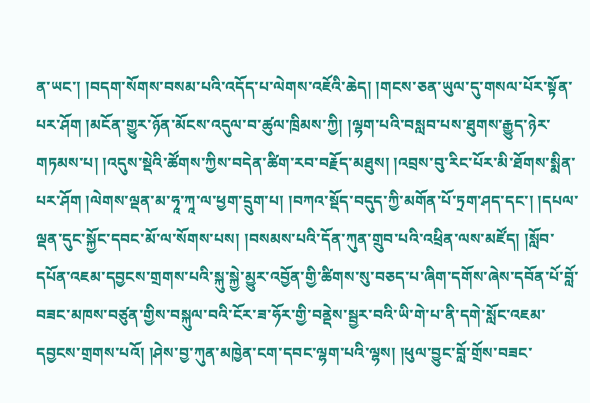ན་ཡང་། །བདག་སོགས་བསམ་པའི་འདོད་པ་ལེགས་འཇོའི་ཆེད། །གངས་ཅན་ཡུལ་དུ་གསལ་པོར་སྟོན་པར་ཤོག །མངོན་གྱུར་ཉོན་མོངས་འདུལ་བ་ཚུལ་ཁྲིམས་ཀྱི། །ལྷག་པའི་བསླབ་པས་ཐུགས་རྒྱུད་ཉེར་གཏམས་པ། །འདུས་སྡེའི་ཚོགས་ཀྱིས་བདེན་ཚིག་རབ་བརྗོད་མཐུས། །འབྲས་བུ་རིང་པོར་མི་ཐོགས་སྨིན་པར་ཤོག །ལེགས་ལྡན་མ་ཧཱ་ཀཱ་ལ་ཕྱག་དྲུག་པ། །བཀའ་སྡོད་བདུད་ཀྱི་མགོན་པོ་ཏྲག་ཤད་དང་། །དཔལ་ལྡན་དུང་སྐྱོང་དབང་མོ་ལ་སོགས་པས། །བསམས་པའི་དོན་ཀུན་གྲུབ་པའི་འཕྲིན་ལས་མཛོད། །སློབ་དཔོན་འཇམ་དབྱངས་གྲགས་པའི་སྐུ་སྐྱེ་མྱུར་འབྱོན་གྱི་ཚིགས་སུ་བཅད་པ་ཞིག་དགོས་ཞེས་དབོན་པོ་བློ་བཟང་མཁས་བཙུན་གྱིས་བསྐུལ་བའི་ངོར་ཟ་ཧོར་གྱི་བནྡེས་སྦྱར་བའི་ཡི་གེ་པ་ནི་དགེ་སློང་འཇམ་དབྱངས་གྲགས་པའོ། །ཤེས་བྱ་ཀུན་མཁྱེན་ངག་དབང་ལྷག་པའི་ལྷས། །ཕུལ་བྱུང་བློ་གྲོས་བཟང་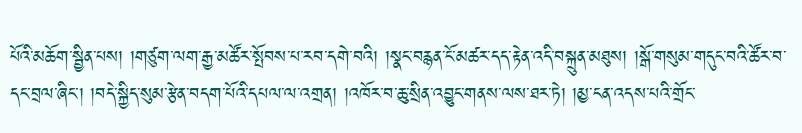པོའི་མཆོག་སྦྱིན་པས། །གཙུག་ལག་རྒྱ་མཚོར་སྤོབས་པ་རབ་དགེ་བའི། །སྣང་བརྙན་ངོ་མཚར་དད་རྟེན་འདི་བསྐྲུན་མཐུས། །སྒོ་གསུམ་གདུང་བའི་ཚོར་བ་དང་བྲལ་ཞིང་། །བདེ་སྐྱིད་སུམ་རྩེན་བདག་པོའི་དཔལ་ལ་འགྲན། །འཁོར་བ་ཆུ་སྲིན་འབྱུང་གནས་ལས་ཐར་ཏེ། །མྱ་ངན་འདས་པའི་གྲོང་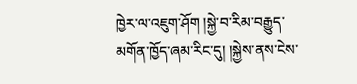ཁྱེར་ལ་འཇུག་ཤོག །སྐྱེ་བ་རིམ་བརྒྱུད་མགོན་ཁྱོད་ཞམ་རིང་དུ། །སྐྱེས་ནས་ངེས་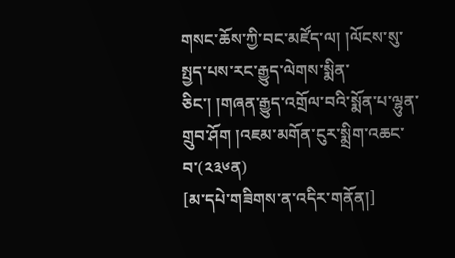གསང་ཆོས་ཀྱི་བང་མཛོད་ལ། །ལོངས་སུ་སྤྱད་པས་རང་རྒྱུད་ལེགས་སྨིན་ཅིང་། །གཞན་རྒྱུད་འགྲོལ་བའི་སྨོན་པ་ལྷུན་གྲུབ་ཤོག །འཇམ་མགོན་ངུར་སྨྲིག་འཆང་བ་(༢༣༦ན)
[མ་དཔེ་གཟིགས་ན་འདིར་གནོན།]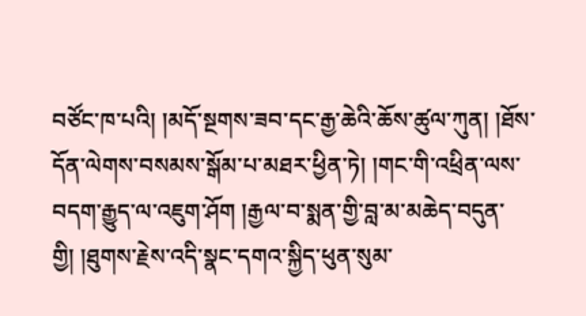བཙོང་ཁ་པའི། །མདོ་སྔགས་ཟབ་དང་རྒྱ་ཆེའི་ཆོས་ཚུལ་ཀུན། །ཐོས་དོན་ལེགས་བསམས་སྒོམ་པ་མཐར་ཕྱིན་ཏེ། །གང་གི་འཕྲིན་ལས་བདག་རྒྱུད་ལ་འཇུག་ཤོག །རྒྱལ་བ་སྨན་གྱི་བླ་མ་མཆེད་བདུན་གྱི། །ཐུགས་རྗེས་འདི་སྣང་དགའ་སྐྱིད་ཕུན་སུམ་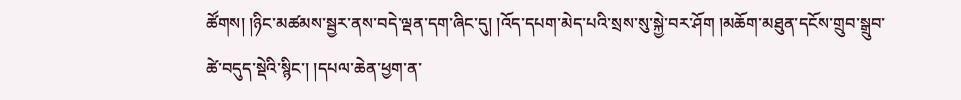ཚོགས། །ཉིང་མཚམས་སྦྱར་ནས་བདེ་ལྡན་དག་ཞིང་དུ། །འོད་དཔག་མེད་པའི་སྲས་སུ་སྐྱེ་བར་ཤོག །མཆོག་མཐུན་དངོས་གྲུབ་སྒྲུབ་ཚེ་བདུད་སྡེའི་སྙིང་། །དཔལ་ཆེན་ཕྱག་ན་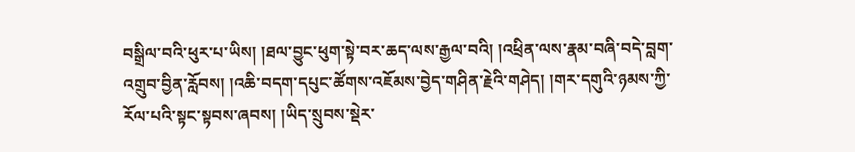བསྒྲིལ་བའི་ཕུར་པ་ཡིས། །ཐལ་བྱུང་ཕུག་སྟེ་བར་ཆད་ལས་རྒྱལ་བའི། །འཕྲིན་ལས་རྣམ་བཞི་བདེ་བླག་འགྲུབ་བྱིན་རློབས། །འཆི་བདག་དཔུང་ཚོགས་འཇོམས་བྱེད་གཤིན་རྗེའི་གཤེད། །གར་དགུའི་ཉམས་ཀྱི་རོལ་པའི་སྟང་སྟབས་ཞབས། །ཡིད་སྲུབས་སྡེར་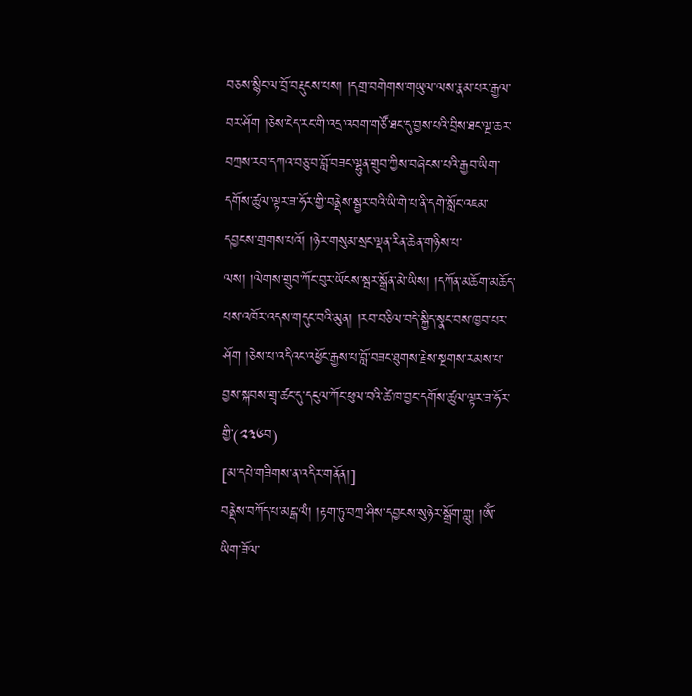བཅས་སྙིང་ལ་བྲོ་བརྡུངས་པས། །དགྲ་བགེགས་གཡུལ་ལས་རྣམ་པར་རྒྱལ་བར་ཤོག །ཅེས་ངེད་རང་གི་འདྲ་འབག་གཙོ་ཐང་དུ་བྱས་པའི་བྲིས་ཐང་ལྔ་ཆར་བཀྲས་རབ་དཀའ་བཅུ་བ་བློ་བཟང་ལྷུན་གྲུབ་ཀྱིས་བཞེངས་པའི་རྒྱབ་ཡིག་དགོས་ཚུལ་ལྟར་ཟ་ཧོར་གྱི་བནྡེས་སྦྱར་བའི་ཡི་གེ་པ་ནི་དགེ་སློང་འཇམ་དབྱངས་གྲགས་པའོ། །ཉེར་གསུམ་སྲང་ལྡན་རིན་ཆེན་གཉིས་པ་ལས། །ལེགས་གྲུབ་ཀོང་བུར་ཡོངས་སྦར་སྒྲོན་མེ་ཡིས། །དཀོན་མཆོག་མཆོད་པས་འཁོར་འདས་གདུང་བའི་མུན། །རབ་བཅིལ་བདེ་སྐྱིད་སྣང་བས་ཁྱབ་པར་ཤོག །ཅེས་པ་འདིའང་འཕྱོང་རྒྱས་པ་བློ་བཟང་ཐུགས་རྗེས་སྔགས་རམས་པ་བྱས་སྐབས་གྲྭ་ཚང་དུ་དངུལ་ཀོང་ཕུལ་བའི་ཚེ་ཁ་བྱང་དགོས་ཚུལ་ལྟར་ཟ་ཧོར་གྱི་(༢༣༦བ)
[མ་དཔེ་གཟིགས་ན་འདིར་གནོན།]
བནྡེས་བཀོད་པ་མངྒ་ལཾ། །རྟག་ཏུ་བཀྲ་ཤིས་དབྱངས་སུཉེར་སྒྲོག་གླུ། །ཨོཾ་ཡིག་ཟོལ་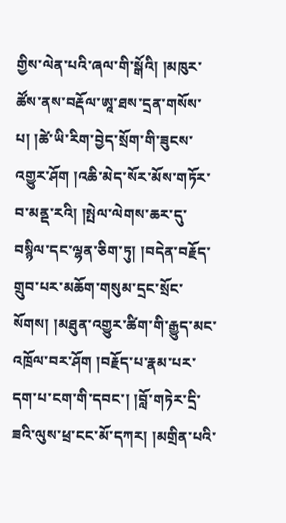གྱིས་ལེན་པའི་ཞལ་གི་སྒོའི། །མཁུར་ཚོས་ནས་བརྡོལ་ཨཱ་ཐས་དྲན་གསོས་པ། །ཚེ་ཡི་རིག་བྱེད་སྲོག་གི་ཟུངས་འགྱུར་ཤོག །འཆི་མེད་སོར་མོས་གཏོར་བ་མནྡ་རའི། །སྤེལ་ལེགས་ཆར་དུ་བསྙིལ་དང་ལྷན་ཅིག་ཏུ། །བདེན་བརྗོད་གྲུབ་པར་མཆོག་གསུམ་དྲང་སྲོང་སོགས། །མཐུན་འགྱུར་ཚིག་གི་རྒྱུད་མང་འཁྲོལ་བར་ཤོག །བརྗོད་པ་རྣམ་པར་དག་པ་ངག་གི་དབང་། །བློ་གཏེར་དྲི་ཟའི་ལུས་ཕྲ་ངང་མོ་དཀར། །མགྲིན་པའི་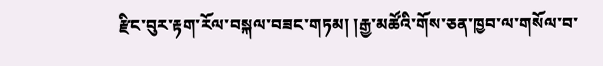རྫིང་བུར་རྟག་རོལ་བསྐལ་བཟང་གཏམ། །རྒྱ་མཚོའི་གོས་ཅན་ཁྱབ་ལ་གསོལ་བ་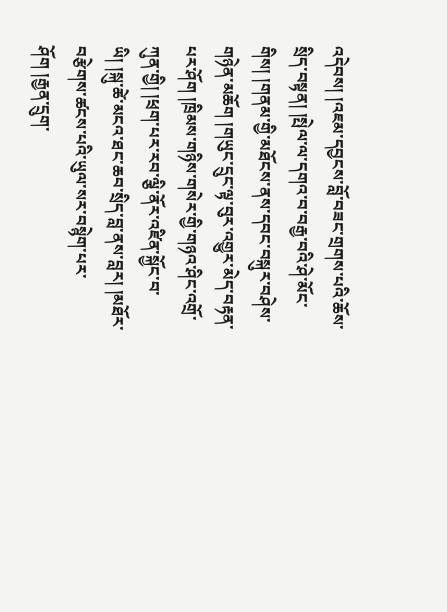འདེབས། །འཇམ་དབྱངས་བློ་བཟང་གྲགས་པའི་ཆོས་སྲིད་བསྟན། །སྤེལ་ལ་དགའ་བ་བརྒྱ་བའི་ཤེ་མོང་གིས། །གནམ་གྱི་མཐོངས་ནས་དབང་བསྐུར་བཤེས་གཉེན་མཆོག །གཡུང་དྲུང་ལྟ་བུར་འགྱུར་མེད་བརྟན་པར་ཤོག །ཁྲིམས་གཉིས་གསེར་གྱི་གཉའ་ཤིང་འགྲོ་ཀུན་གྱི། །ཕྲག་པར་རབ་ལྕི་ནོར་འཛིན་སྐྱོང་བ་ཡི། །སྐུ་ཚེ་མངའ་ཐང་ཆབ་སྲིད་བླ་ནས་བླར། །མཐོར་བརྩེགས་ཚངས་པའི་ཡུལ་སར་བསྙེག་པར་ཤོག །རྒྱན་དྲུག་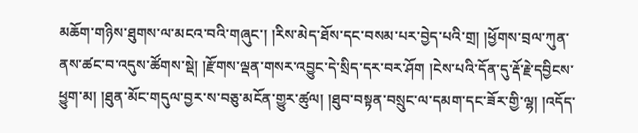མཆོག་གཉིས་ཐུགས་ལ་མངའ་བའི་གཞུང་། །རིས་མེད་ཐོས་དང་བསམ་པར་བྱེད་པའི་གྲ། །ཕྱོགས་བྲལ་ཀུན་ནས་ཚང་བ་འདུས་ཚོགས་སྡེ། །རྫོགས་ལྡན་གསར་འབྱུང་དེ་སྲིད་དར་བར་ཤོག །ངེས་པའི་དོན་དུ་རྡོ་རྗེ་དབྱིངས་ཕྱུག་མ། །ཐུན་མོང་གདུལ་བྱར་ས་བཅུ་མངོན་གྱུར་ཚུལ། །ཐུབ་བསྟན་བསྲུང་ལ་དམག་དང་ཟོར་གྱི་ལྷ། །འདོད་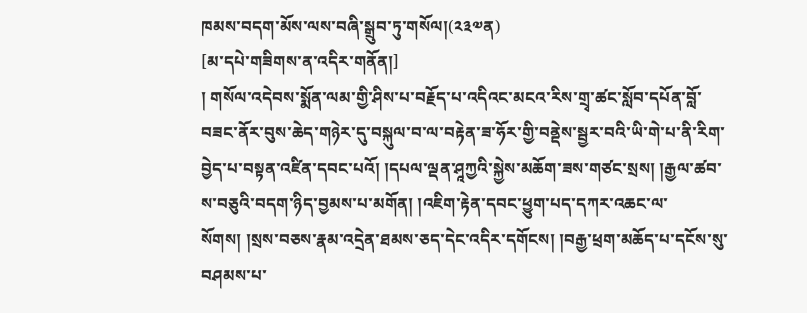ཁམས་བདག་མོས་ལས་བཞི་སྒྲུབ་ཏུ་གསོལ།(༢༣༧ན)
[མ་དཔེ་གཟིགས་ན་འདིར་གནོན།]
། གསོལ་འདེབས་སྨོན་ལམ་གྱི་ཤིས་པ་བརྗོད་པ་འདིའང་མངའ་རིས་གྲྭ་ཚང་སློབ་དཔོན་བློ་བཟང་ནོར་བུས་ཆེད་གཉེར་དུ་བསྐུལ་བ་ལ་བརྟེན་ཟ་ཧོར་གྱི་བནྡེས་སྦྱར་བའི་ཡི་གེ་པ་ནི་རིག་བྱེད་པ་བསྟན་འཛིན་དབང་པའོ། །དཔལ་ལྡན་ཤཱཀྱའི་སྐྱེས་མཆོག་ཟས་གཙང་སྲས། །རྒྱལ་ཚབ་ས་བཅུའི་བདག་ཉིད་བྱམས་པ་མགོན། །འཇིག་རྟེན་དབང་ཕྱུག་པད་དཀར་འཆང་ལ་སོགས། །སྲས་བཅས་རྣམ་འདྲེན་ཐམས་ཅད་དེང་འདིར་དགོངས། །བརྒྱ་ཕྲག་མཆོད་པ་དངོས་སུ་བཤམས་པ་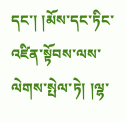དང་། །མོས་དང་ཏིང་འཛིན་སྟོབས་ལས་ལེགས་སྤེལ་ཏེ། །ལྷ་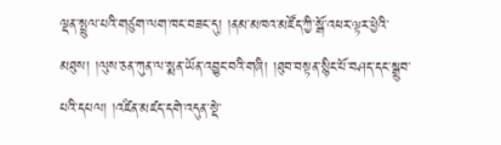ལྡན་སྤྲུལ་པའི་གཙུག་ལག་ཁང་བཟང་དུ། །ནམ་མཁའ་མཛོད་ཀྱི་སྒོ་འཕར་ལྟར་ཕྱེའི་མཐུས། །ལུས་ཅན་ཀུན་ལ་སྨན་ཡོན་འབྱུང་བའི་གཞི། །ཐུབ་བསྟན་སྙིང་པོ་བཤད་དང་སྒྲུབ་པའི་དཔལ། །འཛིན་མཛད་དགེ་འདུན་སྡེ་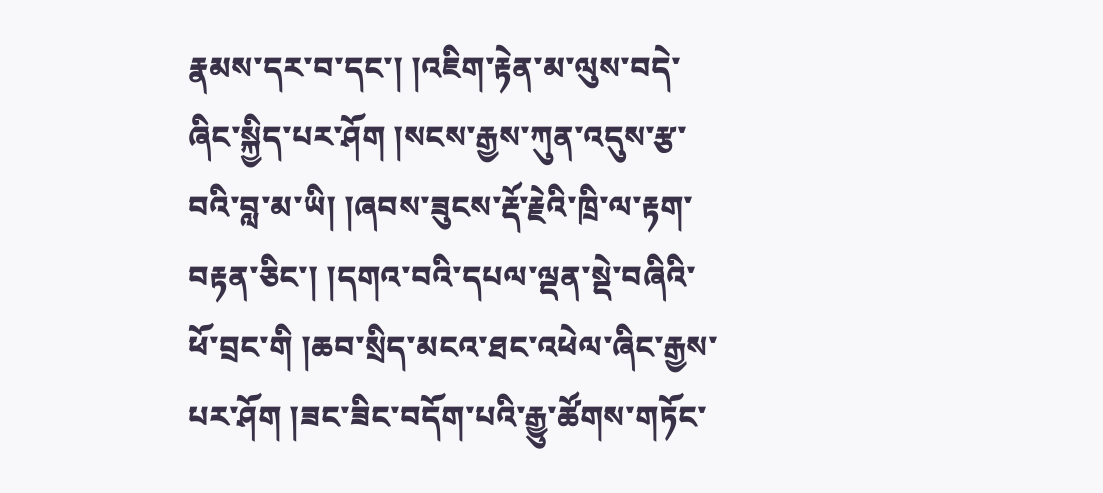རྣམས་དར་བ་དང་། །འཇིག་རྟེན་མ་ལུས་བདེ་ཞིང་སྐྱིད་པར་ཤོག །སངས་རྒྱས་ཀུན་འདུས་རྩ་བའི་བླ་མ་ཡི། །ཞབས་ཟུངས་རྡོ་རྗེའི་ཁྲི་ལ་རྟག་བརྟན་ཅིང་། །དགའ་བའི་དཔལ་ལྡན་སྡེ་བཞིའི་ཕོ་བྲང་གི །ཆབ་སྲིད་མངའ་ཐང་འཕེལ་ཞིང་རྒྱས་པར་ཤོག །ཟང་ཟིང་བདོག་པའི་རྒྱུ་ཚོགས་གཏོང་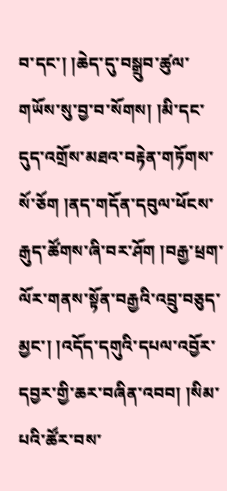བ་དང་། །ཆེད་དུ་བསྒྲུབ་ཚུལ་གཡོས་སུ་བྱ་བ་སོགས། །མི་དང་དུད་འགྲོས་མཐའ་བརྟེན་གཏོགས་སོ་ཅོག །ནད་གདོན་དབུལ་ཕོངས་རྒུད་ཚོགས་ཞི་བར་ཤོག །བརྒྱ་ཕྲག་ལོར་གནས་སྟོན་བརྒྱའི་འབྲུ་བཅུད་མྱང་། །འདོད་དགུའི་དཔལ་འབྱོར་དབྱར་གྱི་ཆར་བཞིན་འབབ། །སིམ་པའི་ཚོར་བས་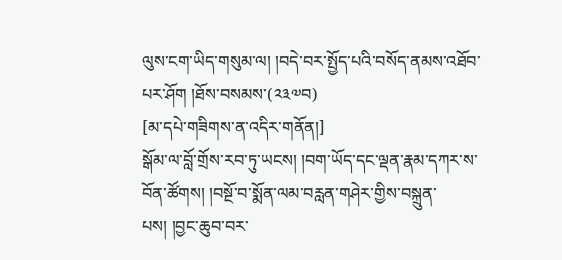ལུས་ངག་ཡིད་གསུམ་ལ། །བདེ་བར་སྤྱོད་པའི་བསོད་ནམས་འཐོབ་པར་ཤོག །ཐོས་བསམས་(༢༣༧བ)
[མ་དཔེ་གཟིགས་ན་འདིར་གནོན།]
སྒོམ་ལ་བློ་གྲོས་རབ་ཏུ་ཡངས། །བག་ཡོད་དང་ལྡན་རྣམ་དཀར་ས་བོན་ཚོགས། །བསྔོ་བ་སྨོན་ལམ་བརླན་གཤེར་གྱིས་བསྐྲུན་པས། །བྱང་ཆུབ་བར་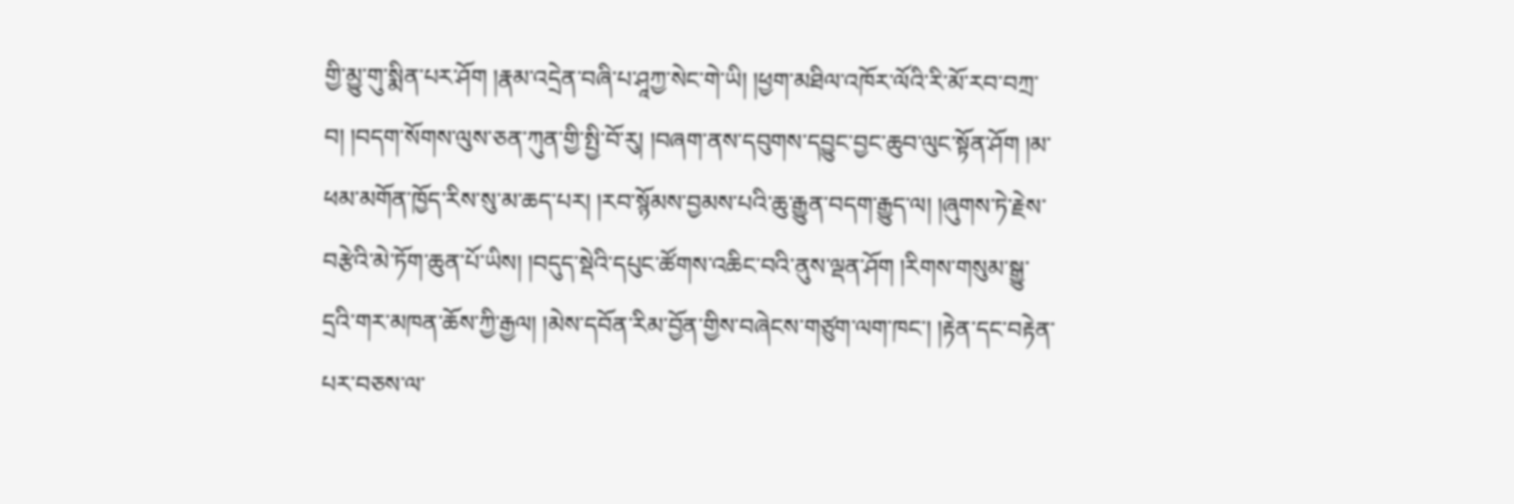གྱི་མྱུ་གུ་སྨིན་པར་ཤོག །རྣམ་འདྲེན་བཞི་པ་ཤཱཀྱ་སེང་གེ་ཡི། །ཕྱག་མཐིལ་འཁོར་ལོའི་རི་མོ་རབ་བཀྲ་བ། །བདག་སོགས་ལུས་ཅན་ཀུན་གྱི་སྤྱི་བོ་རུ། །བཞག་ནས་དབུགས་དབྱུང་བྱང་ཆུབ་ལུང་སྟོན་ཤོག །མ་ཕམ་མགོན་ཁྱོད་རིས་སུ་མ་ཆད་པར། །རབ་སྙོམས་བྱམས་པའི་ཆུ་རྒྱུན་བདག་རྒྱུད་ལ། །ཞུགས་ཏེ་རྗེས་བརྩེའི་མེ་ཏོག་ཆུན་པོ་ཡིས། །བདུད་སྡེའི་དཔུང་ཚོགས་འཆིང་བའི་ནུས་ལྡན་ཤོག །རིགས་གསུམ་སྒྱུ་དྲའི་གར་མཁན་ཆོས་ཀྱི་རྒྱལ། །མེས་དབོན་རིམ་བྱོན་གྱིས་བཞེངས་གཙུག་ལག་ཁང་། །རྟེན་དང་བརྟེན་པར་བཅས་ལ་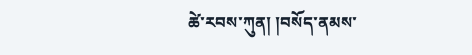ཚེ་རབས་ཀུན། །བསོད་ནམས་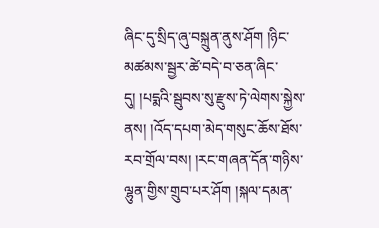ཞིང་དུ་སྲིད་ཞུ་བསྐྲུན་ནུས་ཤོག །ཉིང་མཚམས་སྦྱར་ཚེ་བདེ་བ་ཅན་ཞིང་དུ། །པདྨའི་སྦུབས་སུ་རྫུས་ཏེ་ལེགས་སྐྱེས་ནས། །འོད་དཔག་མེད་གསུང་ཆོས་ཐོས་རབ་གྲོལ་བས། །རང་གཞན་དོན་གཉིས་ལྷུན་གྱིས་གྲུབ་པར་ཤོག །སྐལ་དམན་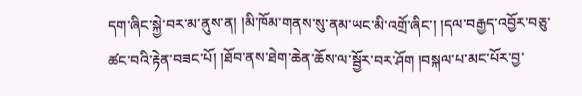དག་ཞིང་སྐྱེ་བར་མ་ནུས་ན། །མི་ཁོམ་གནས་སུ་ནམ་ཡང་མི་འགྲོ་ཞིང་། །དལ་བརྒྱད་འབྱོར་བཅུ་ཚང་བའི་རྟེན་བཟང་པོ། །ཐོབ་ནས་ཐེག་ཆེན་ཆོས་ལ་སྦྱོར་བར་ཤོག །བསྐལ་པ་མང་པོར་བྱ་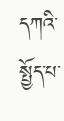དཀའི་སྤྱོད་པ་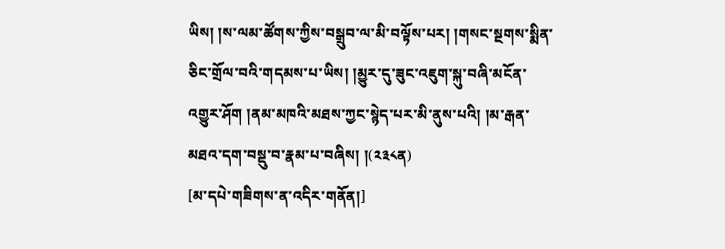ཡིས། །ས་ལམ་ཚོགས་ཀྱིས་བསྒྲུབ་ལ་མི་བལྟོས་པར། །གསང་སྔགས་སྨིན་ཅིང་གྲོལ་བའི་གདམས་པ་ཡིས། །མྱུར་དུ་ཟུང་འཇུག་སྐུ་བཞི་མངོན་འགྱུར་ཤོག །ནམ་མཁའི་མཐས་ཀྱང་སྙེད་པར་མི་ནུས་པའི། །མ་རྒན་མཐའ་དག་བསྡུ་བ་རྣམ་པ་བཞིས། །(༢༣༨ན)
[མ་དཔེ་གཟིགས་ན་འདིར་གནོན།]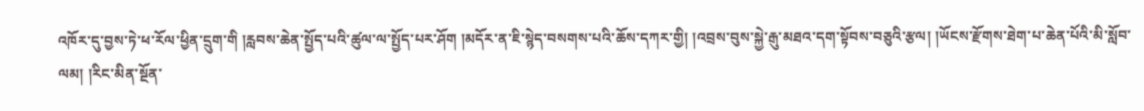འཁོར་དུ་བྱས་ཏེ་ཕ་རོལ་ཕྱིན་དྲུག་གི །རླབས་ཆེན་སྤྱོད་པའི་ཚུལ་ལ་སྤྱོད་པར་ཤོག །མདོར་ན་ཇི་སྙེད་བསགས་པའི་ཆོས་དཀར་གྱི། །འབྲས་བུས་སྐྱེ་རྒུ་མཐའ་དག་སྟོབས་བཅུའི་རྩལ། །ཡོངས་རྫོགས་ཐེག་པ་ཆེན་པོའི་མི་སློབ་ལམ། །རིང་མིན་སྔོན་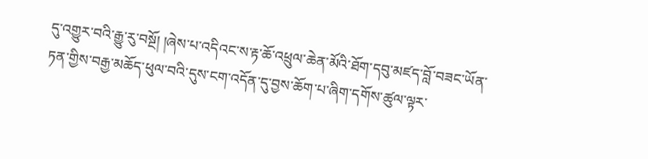དུ་འགྱུར་བའི་རྒྱུ་རུ་བསྔོ། །ཞེས་པ་འདིའང་ས་རྟ་ཆོ་འཕྲུལ་ཆེན་མོའི་ཐོག་དབུ་མཛད་བློ་བཟང་ཡོན་ཏན་གྱིས་བརྒྱ་མཆོད་ཕུལ་བའི་དུས་ངག་འདོན་དུ་བྱས་ཆོག་པ་ཞིག་དགོས་ཚུལ་ལྟར་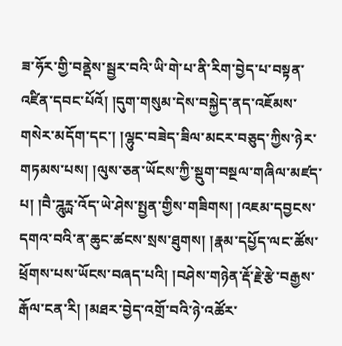ཟ་ཧོར་གྱི་བནྡེས་སྦྱར་བའི་ཡི་གེ་པ་ནི་རིག་བྱེད་པ་བསྟན་འཛིན་དབང་པོའོ། །དུག་གསུམ་དེས་བསྐྱེད་ནད་འཇོམས་གསེར་མདོག་དང་། །ལྷུང་བཟེད་ཟིལ་མངར་བཅུད་ཀྱིས་ཉེར་གཏམས་པས། །ལུས་ཅན་ཡོངས་ཀྱི་སྡུག་བསྔལ་གཞིལ་མཛད་པ། །བཻ་ཌཱུཪྻ་འོད་ཡེ་ཤེས་སྤྱན་གྱིས་གཟིགས། །འཇམ་དབྱངས་དགའ་བའི་ན་ཆུང་ཚངས་སྲས་ཐུགས། །རྣམ་དཔྱོད་ལང་ཚོས་ཕྲོགས་པས་ཡོངས་བཞད་པའི། །བཤེས་གཉེན་རྡོ་རྗེ་རྩེ་བརྒྱས་རྒོལ་ངན་རི། །མཐར་བྱེད་འགྲོ་བའི་ཉེ་འཚོར་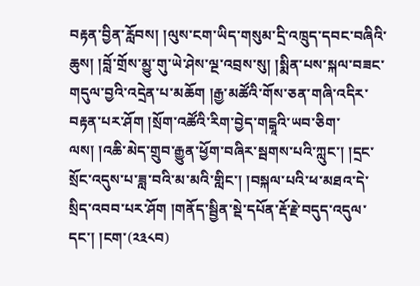བརྟན་བྱིན་རློབས། །ལུས་ངག་ཡིད་གསུམ་དྲི་འཁྲུད་དབང་བཞིའི་ཆུས། །བློ་གྲོས་མྱུ་གུ་ཡེ་ཤེས་ལྔ་འབྲས་སུ། །སྨིན་པས་སྐལ་བཟང་གདུལ་བྱའི་འདྲེན་པ་མཆོག །རྒྱ་མཚོའི་གོས་ཅན་གཞི་འདིར་བརྟན་པར་ཤོག །སྲོག་འཚོའི་རིག་བྱེད་གངྒཱའི་ཡབ་ཅིག་ལས། །འཆི་མེད་གྲུབ་རྒྱུན་ཕྱོག་བཞིར་སྦགས་པའི་ཀླུང་། །དྲང་སྲོང་འདུས་པ་ཟླ་བའི་མ་མའི་གླིང་། །བསྐལ་པའི་ཕ་མཐའ་དེ་སྲིད་འབབ་པར་ཤོག །གནོད་སྦྱིན་སྡེ་དཔོན་རྡོ་རྗེ་བདུད་འདུལ་དང་། །ངག་(༢༣༨བ)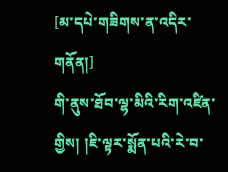[མ་དཔེ་གཟིགས་ན་འདིར་གནོན།]
གི་ནུས་ཐོབ་ལྷ་མིའི་རིག་འཛིན་གྱིས། །ཇི་ལྟར་སྨོན་པའི་རེ་བ་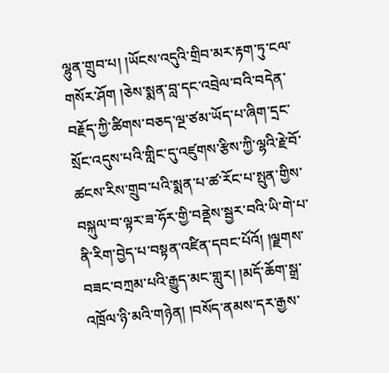ལྷུན་གྲུབ་པ། །ཡོངས་འདུའི་གྲིབ་མར་རྟག་ཏུ་ངལ་གསོར་ཤོག །ཅེས་སྨན་བླ་དང་འབྲེལ་བའི་བདེན་བརྗོད་ཀྱི་ཚིགས་བཅད་ལྔ་ཙམ་ཡོད་པ་ཞིག་དྲང་སྲོང་འདུས་པའི་གླིང་དུ་འཛུགས་རྩིས་ཀྱི་ལྷའི་རྗེ་བོ་ཚངས་རིས་གྲུབ་པའི་སྨན་པ་ཚ་རོང་པ་སྤུན་གྱིས་བསྐུལ་བ་ལྟར་ཟ་ཧོར་གྱི་བནྡེས་སྦྱར་བའི་ཡི་གེ་པ་ནི་རིག་བྱེད་པ་བསྟན་འཛིན་དབང་པོའོ། །ལྗགས་བཟང་བཀྲམ་པའི་རྒྱུད་མང་གླུར། །མདོ་ཆོག་སྒྲ་འཁྲོལ་ཉི་མའི་གཉེན། །བསོད་ནམས་དར་རྒྱས་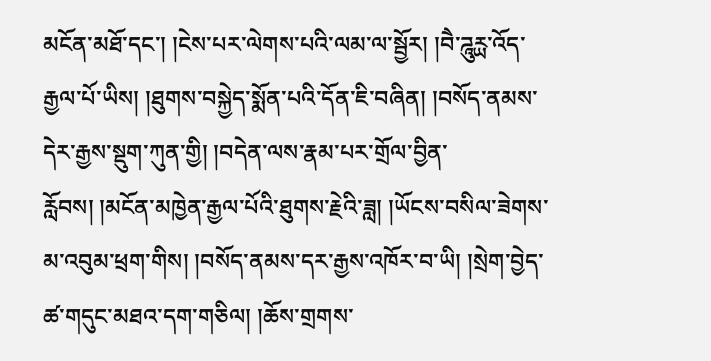མངོན་མཐོ་དང་། །ངེས་པར་ལེགས་པའི་ལམ་ལ་སྦྱོར། །བཻ་ཌཱུཪྻ་འོད་རྒྱལ་པོ་ཡིས། །ཐུགས་བསྐྱེད་སྨོན་པའི་དོན་ཇི་བཞིན། །བསོད་ནམས་དེར་རྒྱས་སྡུག་ཀུན་གྱི། །བདེན་ལས་རྣམ་པར་གྲོལ་བྱིན་རློབས། །མངོན་མཁྱེན་རྒྱལ་པོའི་ཐུགས་རྗེའི་ཟླ། །ཡོངས་བསིལ་ཟེགས་མ་འབུམ་ཕྲག་གིས། །བསོད་ནམས་དར་རྒྱས་འཁོར་བ་ཡི། །སྲེག་བྱེད་ཚ་གདུང་མཐའ་དག་གཅིལ། །ཆོས་གྲགས་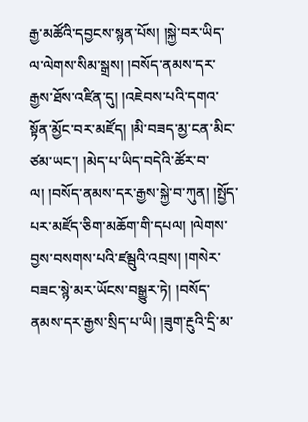རྒྱ་མཚོའི་དབྱངས་སྙན་པོས། །སྐྱེ་བར་ཡིད་ལ་ལེགས་སིམ་སྒྲས། །བསོད་ནམས་དར་རྒྱས་ཐོས་འཛིན་དུ། །འཇེབས་པའི་དགའ་སྟོན་མྱོང་བར་མཛོད། །མི་བཟད་མྱ་ངན་མིང་ཙམ་ཡང་། །མེད་པ་ཡིད་བདེའི་ཚོར་བ་ལ། །བསོད་ནམས་དར་རྒྱས་སྐྱེ་བ་ཀུན། །སྤྱོད་པར་མཛོད་ཅིག་མཆོག་གི་དཔལ། །ལེགས་བྱས་བསགས་པའི་ཛམྦུའི་འབྲས། །གསེར་བཟང་སྙེ་མར་ཡོངས་བསྒྱུར་ཏེ། །བསོད་ནམས་དར་རྒྱས་སྲིད་པ་ཡི། །ཟུག་རྔུའི་དྲི་མ་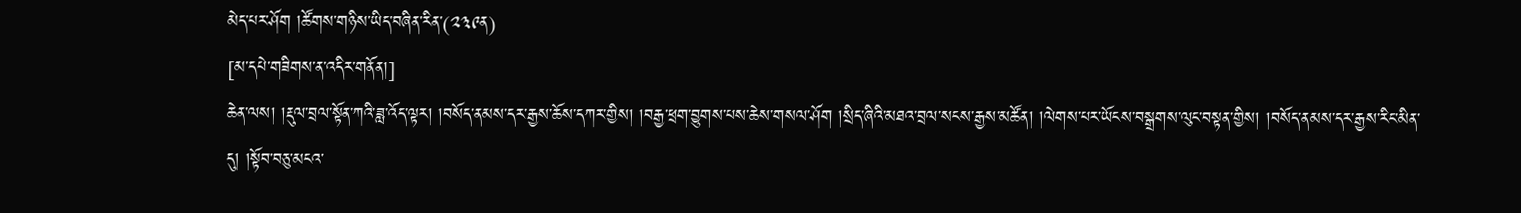མེད་པར་ཤོག །ཚོགས་གཉིས་ཡིད་བཞིན་རིན་(༢༣༩ན)
[མ་དཔེ་གཟིགས་ན་འདིར་གནོན།]
ཆེན་ལས། །རྡུལ་བྲལ་སྟོན་ཀའི་ཟླ་འོད་ལྟར། །བསོད་ནམས་དར་རྒྱས་ཆོས་དཀར་གྱིས། །བརྒྱ་ཕྲག་བྱུགས་པས་ཆེས་གསལ་ཤོག །སྲིད་ཞིའི་མཐའ་བྲལ་སངས་རྒྱས་མཚོན། །ལེགས་པར་ཡོངས་བསྒྲགས་ལུང་བསྟན་གྱིས། །བསོད་ནམས་དར་རྒྱས་རིང་མིན་དུ། །སྟོབ་བཅུ་མངའ་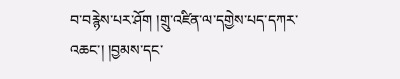བ་བརྙེས་པར་ཤོག །གྲུ་འཛིན་ལ་དགྱེས་པད་དཀར་འཆང་། །བྱམས་དང་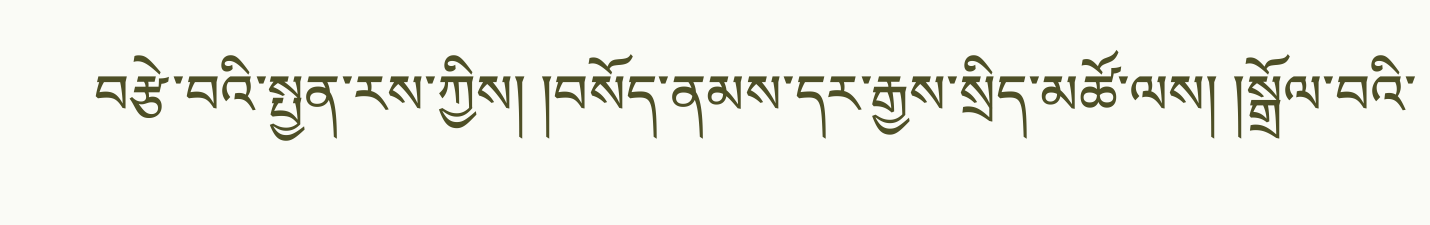བརྩེ་བའི་སྤྱན་རས་ཀྱིས། །བསོད་ནམས་དར་རྒྱས་སྲིད་མཚོ་ལས། །སྒྲོལ་བའི་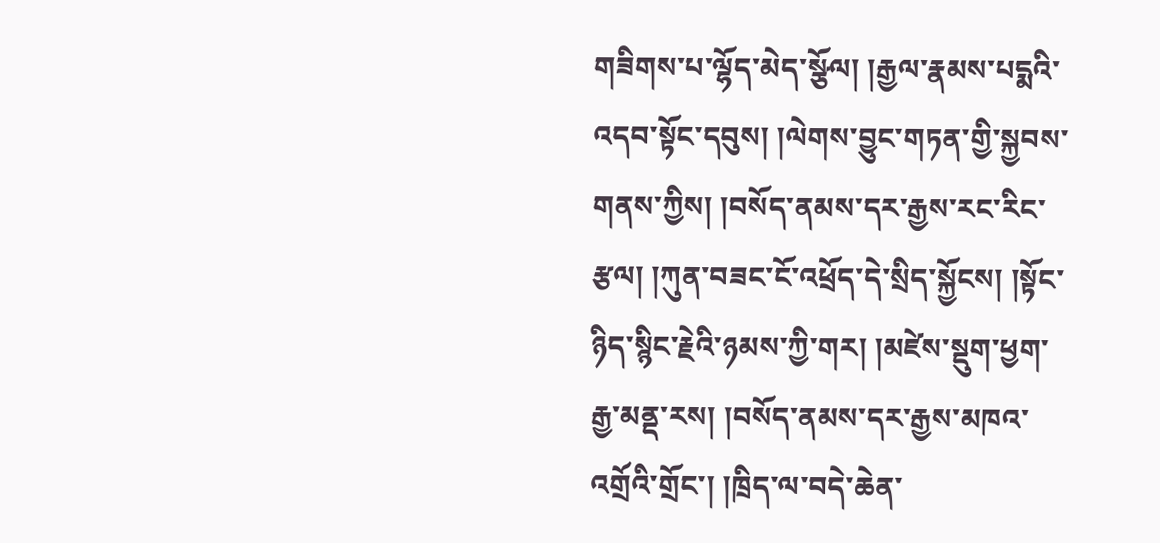གཟིགས་པ་ལྷོད་མེད་སྩོལ། །རྒྱལ་རྣམས་པདྨའི་འདབ་སྟོང་དབུས། །ལེགས་བྱུང་གཏན་གྱི་སྐྱབས་གནས་ཀྱིས། །བསོད་ནམས་དར་རྒྱས་རང་རིང་རྩལ། །ཀུན་བཟང་ངོ་འཕྲོད་དེ་སྲིད་སྐྱོངས། །སྟོང་ཉིད་སྙིང་རྗེའི་ཉམས་ཀྱི་གར། །མཛེས་སྡུག་ཕྱག་རྒྱ་མནྡ་རས། །བསོད་ནམས་དར་རྒྱས་མཁའ་འགྲོའི་གྲོང་། །ཁྲིད་ལ་བདེ་ཆེན་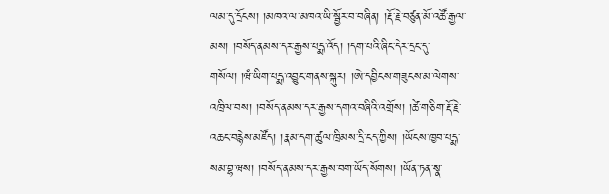ལམ་དུ་དྲོངས། །མཁའ་ལ་མཁའ་ཡི་སྦྱོར་བ་བཞིན། །རྡོ་རྗེ་བཙུན་མོ་འཚོ་རྒྱལ་མས། །བསོད་ནམས་དར་རྒྱས་པདྨ་འོད། །དག་པའི་ཞིང་དེར་དྲང་དུ་གསོལ། །ཝཾ་ཡིག་པདྨ་འབྱུང་གནས་སྐུར། །ཨེ་དབྱིངས་གཟུངས་མ་ལེགས་འཁྲིལ་བས། །བསོད་ནམས་དར་རྒྱས་དགའ་བཞིའི་འགྲོས། །ཚེ་གཅིག་རྡོ་རྗེ་འཆང་བརྙེས་མཛོད། །རྣམ་དག་ཚུལ་ཁྲིམས་དྲི་ངད་ཀྱིས། །ཡོངས་ཁྱབ་པདྨ་སམ་བྷ་ཝས། །བསོད་ནམས་དར་རྒྱས་བག་ཡོད་སོགས། །ཡོན་ཏན་སྣ་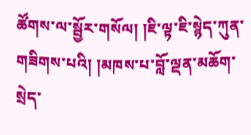ཚོགས་ལ་སྦྱོར་གསོལ། །ཇི་ལྟ་ཇི་སྙེད་ཀུན་གཟིགས་པའི། །མཁས་པ་བློ་ལྡན་མཆོག་སྲེད་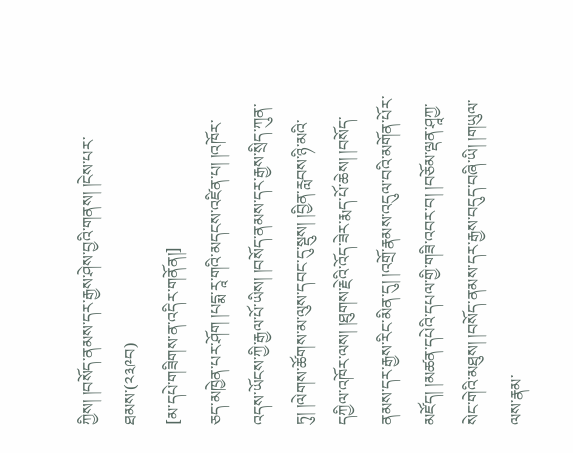ཀྱིས། །བསོད་ནམས་དར་རྒྱས་ཤེས་བྱའི་གནས། །ངེས་པར་ཐམས་(༢༣༩བ)
[མ་དཔེ་གཟིགས་ན་འདིར་གནོན།]
ཅད་མཁྱེན་པར་ཤོག །པདྨ་རཱ་གའི་མདངས་འཛིན་པ། །འཁོར་འདས་ཡོངས་ཀྱི་རྒྱལ་པོ་ཡིས། །བསོད་ནམས་དར་རྒྱས་སྲིད་ཀུན་ཏུ། །ལེགས་ཚོགས་མ་ལུས་དབང་དུ་སྡུས། །བྱིན་རླབས་ཉི་མའི་དཀྱིལ་འཁོར་ལས། །ཐུགས་རྗེའི་འོད་ཟེར་རྨད་པོ་ཆེས། །བསོད་ནམས་དར་རྒྱས་རིང་མིན་དུ། །འགྲོ་རྣམས་འདུལ་བའི་མགོན་པོར་མཛོད། །མཚན་དཔེའི་དཔལ་གྱི་གཟི་འབར་བ། །བཅོམ་ལྡན་ཤཱཀྱ་སེང་གེའི་མཐུས། །བསོད་ནམས་དར་རྒྱས་བདུད་བཞི་ཡི། །གཡུལ་ལས་རྣམ་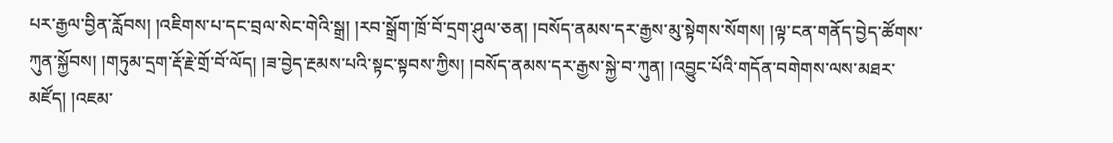པར་རྒྱལ་བྱིན་རློབས། །འཇིགས་པ་དང་བྲལ་སེང་གེའི་སྒྲ། །རབ་སྒྲོག་ཁྲོ་བོ་དྲག་ཤུལ་ཅན། །བསོད་ནམས་དར་རྒྱས་མུ་སྟེགས་སོགས། །ལྟ་ངན་གནོད་བྱེད་ཚོགས་ཀུན་སྐྱོབས། །གཏུམ་དྲག་རྡོ་རྗེ་གྲོ་བོ་ལོད། །ཟ་བྱེད་རྔམས་པའི་སྟང་སྟབས་ཀྱིས། །བསོད་ནམས་དར་རྒྱས་སྐྱེ་བ་ཀུན། །འབྱུང་པོའི་གདོན་བགེགས་ལས་མཐར་མཛོད། །འཇམ་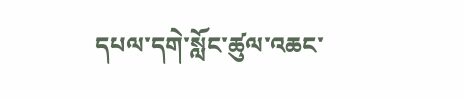དཔལ་དགེ་སློང་ཚུལ་འཆང་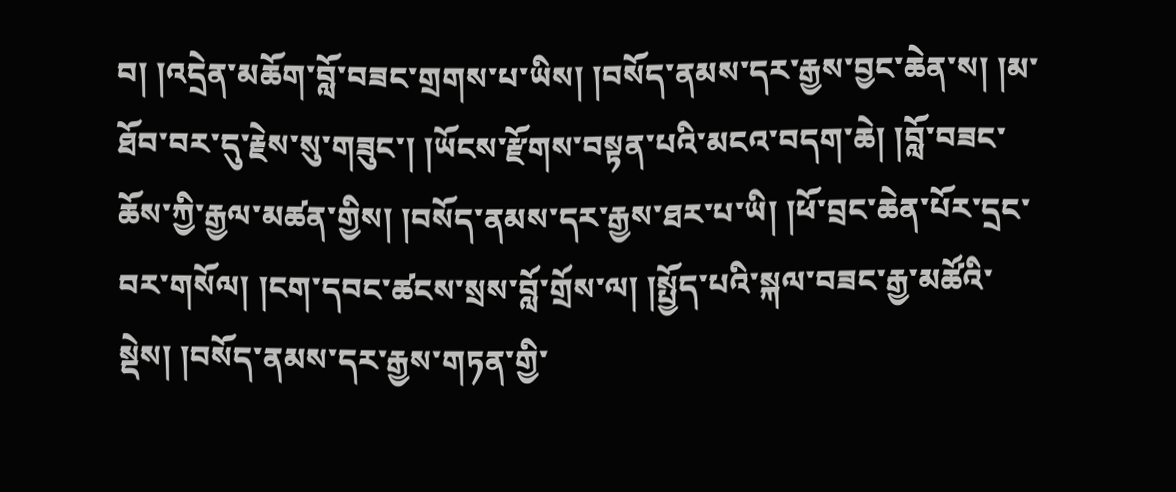བ། །འདྲེན་མཆོག་བློ་བཟང་གྲགས་པ་ཡིས། །བསོད་ནམས་དར་རྒྱས་བྱང་ཆེན་ས། །མ་ཐོབ་བར་དུ་རྗེས་སུ་གཟུང་། །ཡོངས་རྫོགས་བསྟན་པའི་མངའ་བདག་ཆེ། །བློ་བཟང་ཆོས་ཀྱི་རྒྱལ་མཚན་གྱིས། །བསོད་ནམས་དར་རྒྱས་ཐར་པ་ཡི། །ཕོ་བྲང་ཆེན་པོར་དྲང་བར་གསོལ། །ངག་དབང་ཚངས་སྲས་བློ་གྲོས་ལ། །སྤྱོད་པའི་སྐལ་བཟང་རྒྱ་མཚོའི་སྡེས། །བསོད་ནམས་དར་རྒྱས་གཏན་གྱི་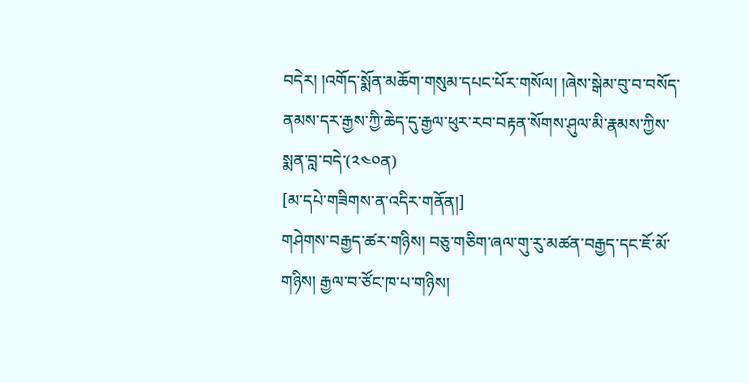བདེར། །འགོད་སྨོན་མཆོག་གསུམ་དཔང་པོར་གསོལ། །ཞེས་སྒེམ་བུ་བ་བསོད་ནམས་དར་རྒྱས་ཀྱི་ཆེད་དུ་རྒྱལ་ཕུར་རབ་བརྟན་སོགས་ཤུལ་མི་རྣམས་ཀྱིས་སྨན་བླ་བདེ་(༢༤༠ན)
[མ་དཔེ་གཟིགས་ན་འདིར་གནོན།]
གཤེགས་བརྒྱད་ཚར་གཉིས། བཅུ་གཅིག་ཞལ་གུ་རུ་མཚན་བརྒྱད་དང་ཇོ་མོ་གཉིས། རྒྱལ་བ་ཙོང་ཁ་པ་གཉིས།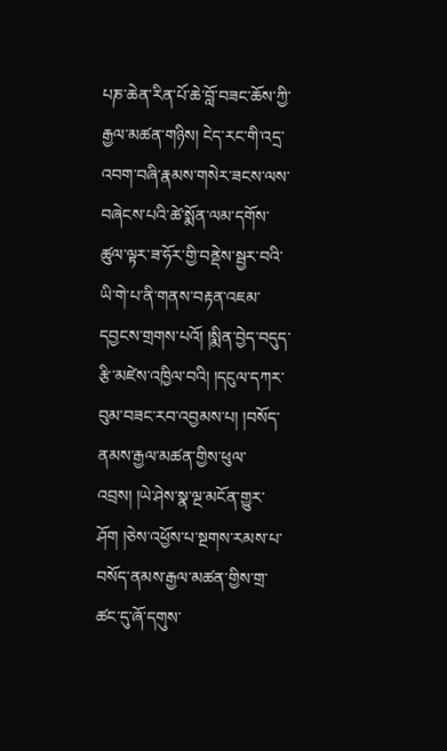པཎ་ཆེན་རིན་པོ་ཆེ་བློ་བཟང་ཆོས་ཀྱི་རྒྱལ་མཚན་གཉིས། ངེད་རང་གི་འདྲ་འབག་བཞི་རྣམས་གསེར་ཟངས་ལས་བཞེངས་པའི་ཚེ་སྨོན་ལམ་དགོས་ཚུལ་ལྟར་ཟ་ཧོར་གྱི་བནྡེས་སྦྱར་བའི་ཡི་གེ་པ་ནི་གནས་བརྟན་འཇམ་དབྱངས་གྲགས་པའོ། །སྨིན་བྱེད་བདུད་རྩི་མཛེས་འཁྱིལ་བའི། །དངུལ་དཀར་བུམ་བཟང་རབ་འབྱམས་པ། །བསོད་ནམས་རྒྱལ་མཚན་གྱིས་ཕུལ་འབྲས། །ཡེ་ཤེས་སྣ་ལྔ་མངོན་གྱུར་ཤོག །ཅེས་འཕྱོས་པ་སྔགས་རམས་པ་བསོད་ནམས་རྒྱལ་མཚན་གྱིས་གྲ་ཚང་དུ་ཞོ་དགུས་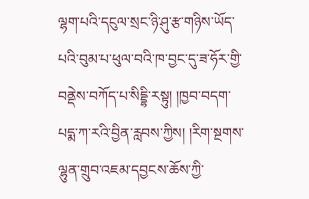ལྷག་པའི་དངུལ་སྲང་ཉི་ཤུ་རྩ་གཉིས་ཡོད་པའི་བུམ་པ་ཕུལ་བའི་ཁ་བྱང་དུ་ཟ་ཧོར་གྱི་བནྡེས་བཀོད་པ་སིདྡྷི་རསྟུ། །ཁྱབ་བདག་པདྨ་ཀ་རའི་བྱིན་རླབས་ཀྱིས། །རིག་སྔགས་ལྷུན་གྲུབ་འཇམ་དབྱངས་ཆོས་ཀྱི་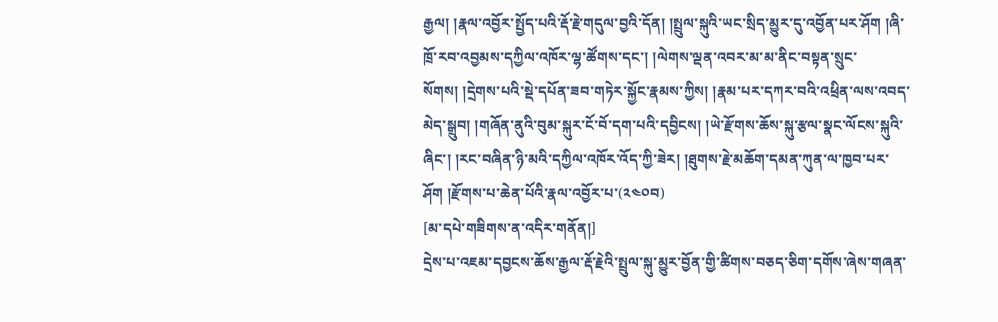རྒྱལ། །རྣལ་འབྱོར་སྤྱོད་པའི་རྡོ་རྗེ་གདུལ་བྱའི་དོན། །སྤྲུལ་སྐུའི་ཡང་སྲིད་མྱུར་དུ་འབྱོན་པར་ཤོག །ཞི་ཁྲོ་རབ་འབྱམས་དཀྱིལ་འཁོར་ལྷ་ཚོགས་དང་། །ལེགས་ལྡན་འབར་མ་མ་ནིང་བསྟན་སྲུང་སོགས། །དྲེགས་པའི་སྡེ་དཔོན་ཟབ་གཏེར་སྐྱོང་རྣམས་ཀྱིས། །རྣམ་པར་དཀར་བའི་འཕྲིན་ལས་འབད་མེད་སྒྲུབ། །གཞོན་ནུའི་བུམ་སྐུར་ངོ་བོ་དག་པའི་དབྱིངས། །ཡེ་རྫོགས་ཆོས་སྐུ་རྩལ་སྣང་ལོངས་སྐུའི་ཞིང་། །རང་བཞིན་ཉི་མའི་དཀྱིལ་འཁོར་འོད་ཀྱི་ཟེར། །ཐུགས་རྗེ་མཆོག་དམན་ཀུན་ལ་ཁྱབ་པར་ཤོག །རྫོགས་པ་ཆེན་པོའི་རྣལ་འབྱོར་པ་(༢༤༠བ)
[མ་དཔེ་གཟིགས་ན་འདིར་གནོན།]
དྲེས་པ་འཇམ་དབྱངས་ཆོས་རྒྱལ་རྡོ་རྗེའི་སྤྲུལ་སྐུ་མྱུར་བྱོན་གྱི་ཚིགས་བཅད་ཅིག་དགོས་ཞེས་གཞན་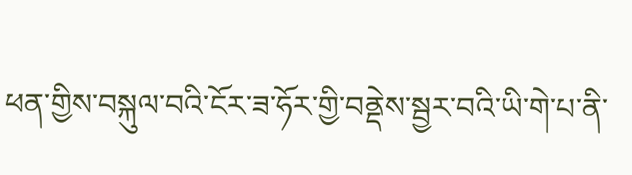ཕན་གྱིས་བསྐུལ་བའི་ངོར་ཟ་ཧོར་གྱི་བནྡེས་སྦྱར་བའི་ཡི་གེ་པ་ནི་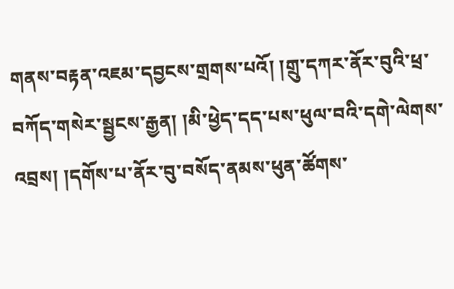གནས་བརྟན་འཇམ་དབྱངས་གྲགས་པའོ། །གྲུ་དཀར་ནོར་བུའི་ཕྲ་བཀོད་གསེར་སྦྱངས་རྒྱན། །མི་ཕྱེད་དད་པས་ཕུལ་བའི་དགེ་ལེགས་འབྲས། །དགོས་པ་ནོར་བུ་བསོད་ནམས་ཕུན་ཚོགས་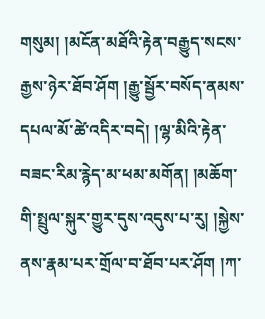གསུམ། །མངོན་མཐོའི་རྟེན་བརྒྱུད་སངས་རྒྱས་ཉེར་ཐོབ་ཤོག །རྒྱུ་སྦྱོར་བསོད་ནམས་དཔལ་མོ་ཚེ་འདིར་བདེ། །ལྷ་མིའི་རྟེན་བཟང་རིམ་རྙེད་མ་ཕམ་མགོན། །མཆོག་གི་སྤྲུལ་སྐུར་གྱུར་དུས་འདུས་པ་རུ། །སྐྱེས་ནས་རྣམ་པར་གྲོལ་བ་ཐོབ་པར་ཤོག །ཀ་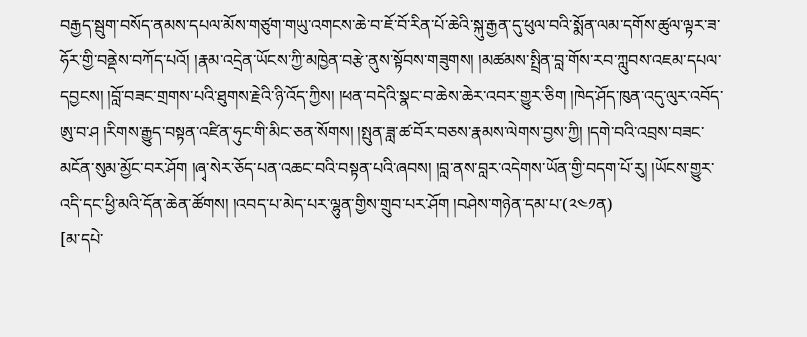བརྒྱད་སྦུག་བསོད་ནམས་དཔལ་མོས་གཙུག་གཡུ་འགངས་ཆེ་བ་ཇོ་བོ་རིན་པོ་ཆེའི་སྐུ་རྒྱན་དུ་ཕུལ་བའི་སྨོན་ལམ་དགོས་ཚུལ་ལྟར་ཟ་ཧོར་གྱི་བནྡེས་བཀོད་པའོ། །རྣམ་འདྲེན་ཡོངས་ཀྱི་མཁྱེན་བརྩེ་ནུས་སྟོབས་གཟུགས། །མཚམས་སྤྲིན་བླ་གོས་རབ་ཀླུབས་འཇམ་དཔལ་དབྱངས། །བློ་བཟང་གྲགས་པའི་ཐུགས་རྗེའི་ཉི་འོད་ཀྱིས། །ཕན་བདེའི་སྣང་བ་ཆེས་ཆེར་འབར་གྱུར་ཅིག །ཁེད་ཤོད་ཁུན་འདུ་ལུར་འབོད་ཨུ་བ་ཤ །རིགས་རྒྱུད་བསྟན་འཛིན་ཧུང་གི་མིང་ཅན་སོགས། །སྤུན་ཟླ་ཚ་བོར་བཅས་རྣམས་ལེགས་བྱས་ཀྱི། །དགེ་བའི་འབྲས་བཟང་མངོན་སུམ་མྱོང་བར་ཤོག །ཞྭ་སེར་ཅོད་པན་འཆང་བའི་བསྟན་པའི་ཞབས། །བླ་ནས་བླར་འདེགས་ཡོན་གྱི་བདག་པོ་རུ། །ཡོངས་གྱུར་འདི་དང་ཕྱི་མའི་དོན་ཆེན་ཚོགས། །འབད་པ་མེད་པར་ལྷུན་གྱིས་གྲུབ་པར་ཤོག །བཤེས་གཉེན་དམ་པ་(༢༤༡ན)
[མ་དཔེ་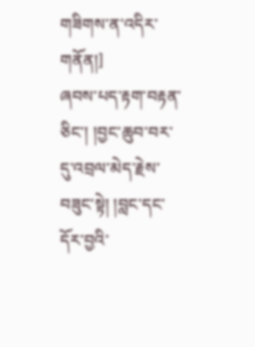གཟིགས་ན་འདིར་གནོན།]
ཞབས་པད་རྟག་བརྟན་ཅིང་། །བྱང་ཆུབ་བར་དུ་འབྲལ་མེད་རྗེས་བཟུང་སྟེ། །བླང་དང་དོར་བྱའི་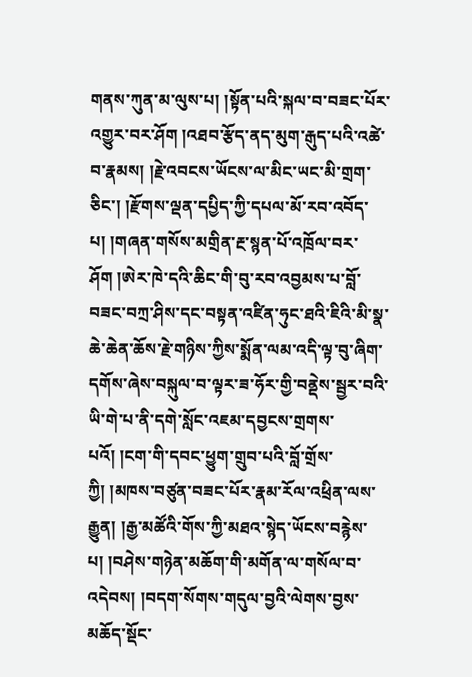གནས་ཀུན་མ་ལུས་པ། །སྟོན་པའི་སྐལ་བ་བཟང་པོར་འགྱུར་བར་ཤོག །འཐབ་རྩོད་ནད་མུག་རྒུད་པའི་འཚེ་བ་རྣམས། །རྗེ་འབངས་ཡོངས་ལ་མིང་ཡང་མི་གྲག་ཅིང་། །རྫོགས་ལྡན་དཔྱིད་ཀྱི་དཔལ་མོ་རབ་འབོད་པ། །གཞན་གསོས་མགྲིན་རྔ་སྙན་པོ་འཁྲོལ་བར་ཤོག །ཨེར་ཁེ་དའི་ཆིང་གི་བུ་རབ་འབྱམས་པ་བློ་བཟང་བཀྲ་ཤིས་དང་བསྟན་འཛིན་ཧུང་ཐའི་ཇིའི་མི་སྣ་ཆེ་ཆེན་ཆོས་རྗེ་གཉིས་ཀྱིས་སྨོན་ལམ་འདི་ལྟ་བུ་ཞིག་དགོས་ཞེས་བསྐུལ་བ་ལྟར་ཟ་ཧོར་གྱི་བནྡེས་སྦྱར་བའི་ཡི་གེ་པ་ནི་དགེ་སློང་འཇམ་དབྱངས་གྲགས་པའོ། །ངག་གི་དབང་ཕྱུག་གྲུབ་པའི་བློ་གྲོས་ཀྱི། །མཁས་བཙུན་བཟང་པོར་རྣམ་རོལ་འཕྲིན་ལས་རྒྱུན། །རྒྱ་མཚོའི་གོས་ཀྱི་མཐའ་སྙེད་ཡོངས་བརྙེས་པ། །བཤེས་གཉེན་མཆོག་གི་མགོན་ལ་གསོལ་བ་འདེབས། །བདག་སོགས་གདུལ་བྱའི་ལེགས་བྱས་མཆོད་སྡོང་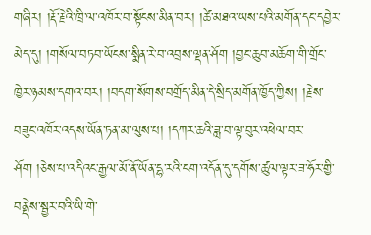གཞིར། །རྡོ་རྗེའི་ཁྲི་ལ་འཁོར་བ་སྟོངས་མིན་བར། །ཚེ་མཐའ་ཡས་པའི་མགོན་དང་དབྱེར་མེད་དུ། །གསོལ་བཏབ་ཡོངས་སྨིན་རེ་བ་འབྲས་ལྡན་ཤོག །བྱང་ཆུབ་མཆོག་གི་གྲོང་ཁྱེར་ཉམས་དགའ་བར། །བདག་སོགས་བགྲོད་མིན་དེ་སྲིད་མགོན་ཁྱོད་ཀྱིས། །རྗེས་བཟུང་འཁོར་འདས་ཡོན་ཏན་མ་ལུས་པ། །དཀར་ཆའི་ཟླ་བ་ལྟ་བུར་འཕེལ་བར་ཤོག །ཅེས་པ་འདིའང་རྒྱལ་མོ་ནོ་ཡོན་དྷ་རའི་ངག་འདོན་དུ་དགོས་ཚུལ་ལྟར་ཟ་ཧོར་གྱི་བནྡེས་སྦྱར་བའི་ཡི་གེ་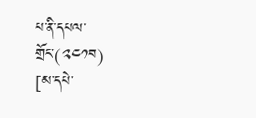པ་ནི་དཔལ་གྲོང་(༢༤༡བ)
[མ་དཔེ་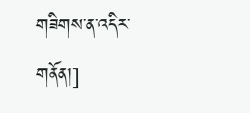གཟིགས་ན་འདིར་གནོན།]